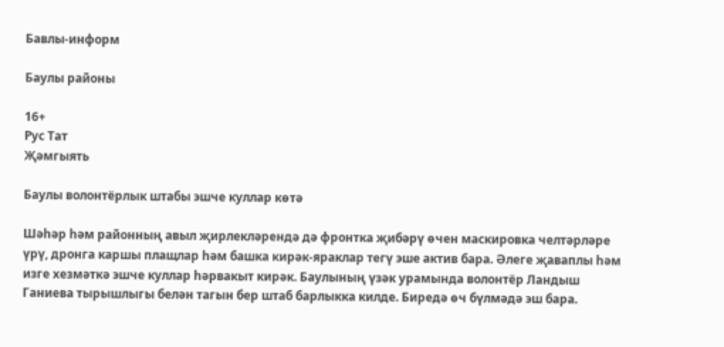Бавлы-информ

Баулы районы

16+
Рус Тат
Җәмгыять

Баулы волонтёрлык штабы эшче куллар көтә

Шәһәр һәм районның авыл җирлекләрендә дә фронтка җибәрү өчен маскировка челтәрләре үрү, дронга каршы плащлар һәм башка кирәк-яраклар тегү эше актив бара. Әлеге җаваплы һәм изге хезмәткә эшче куллар һәрвакыт кирәк. Баулының үзәк урамында волонтёр Ландыш Ганиева тырышлыгы белән тагын бер штаб барлыкка килде. Биредә өч бүлмәдә эш бара.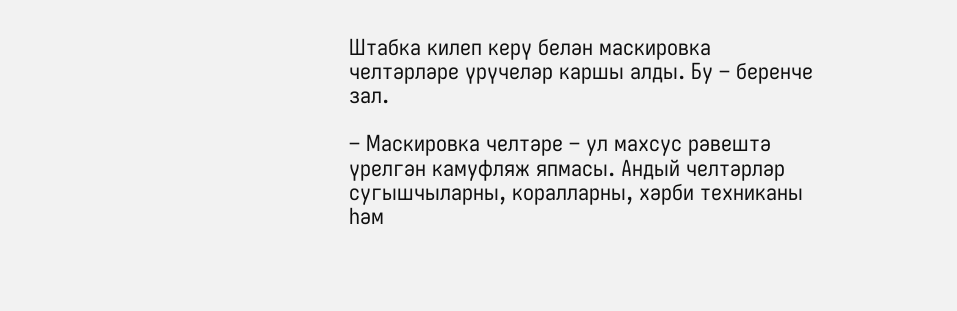Штабка килеп керү белән маскировка челтәрләре үрүчеләр каршы алды. Бу – беренче зал.

– Маскировка челтәре – ул махсус рәвештә үрелгән камуфляж япмасы. Андый челтәрләр сугышчыларны, коралларны, хәрби техниканы һәм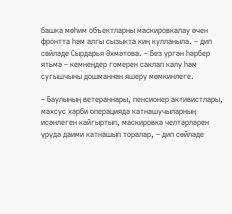башка мөһим объектларны маскировкалау өчен фронтта һәм алгы сызыкта киң кулланыла. – дип сөйләде Сырдарья Әхмәтова. – Без үргән һәрбер ятьмә – кемнеңдер гомерен саклап калу һәм сугышчыны дошманнан яшерү мөмкинлеге.

– Баулының ветераннары, пенсионер активистлары, махсус хәрби операциядә катнашучыларның исәнлеген кайгыртып, маскировка челтәрләрен үрүдә даими катнашып торалар, – дип сөйләде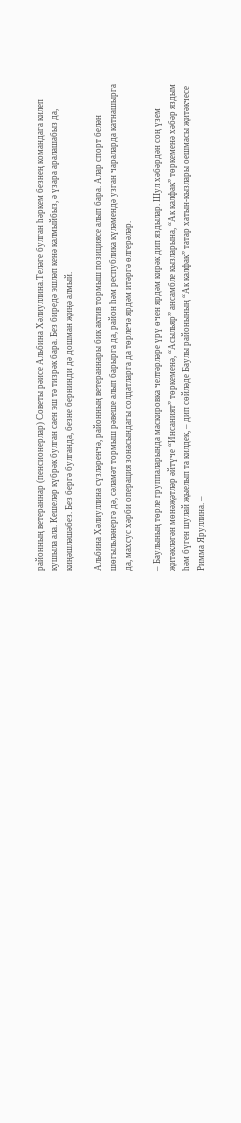районның ветераннар (пенсионерлар) Советы рәисе Альбина Хәлиуллина.Теләге булган һәркем безнең командага килеп кушыла ала. Кешеләр күбрәк булган саен эш тә тизрәк бара. Без биредә эшләп кенә калмыйбыз, ә үзара аралашабыз да, киңәшләшәбез. Без бергә булганда, безне бернинди дә дошман җиңә алмый.

Альбина Хәлиуллина сүзләренчә, районның ветераннары бик актив тормыш позициясе алып бара. Алар спорт белән шөгыльләнергә дә, сәламәт тормыш рәвеше алып барырга да, район һәм республика күләмендә узган чараларда катнашырга да, махсус хәрби операция зонасындагы солдатларга да төрлечә ярдәм итәргә өлгерәләр.

– Баулының төрле группаларында маскировка челтәрләре үрү өчен ярдәм кирәк дип яздылар. Шул хәбәрдән соң үзем җитәкләгән мөнәҗәтләр әйтүче “Инсаният” төркеменә, “Асыльяр” ансамбле кызларына, “Ак калфак” төркеменә хәбәр яздым һәм бүген шулай җыелып та килдек, – дип сөйләде Баулы районының “Ак калфак” татар хатын-кызлары оешмасы җитәкчесе Римма Яруллина. –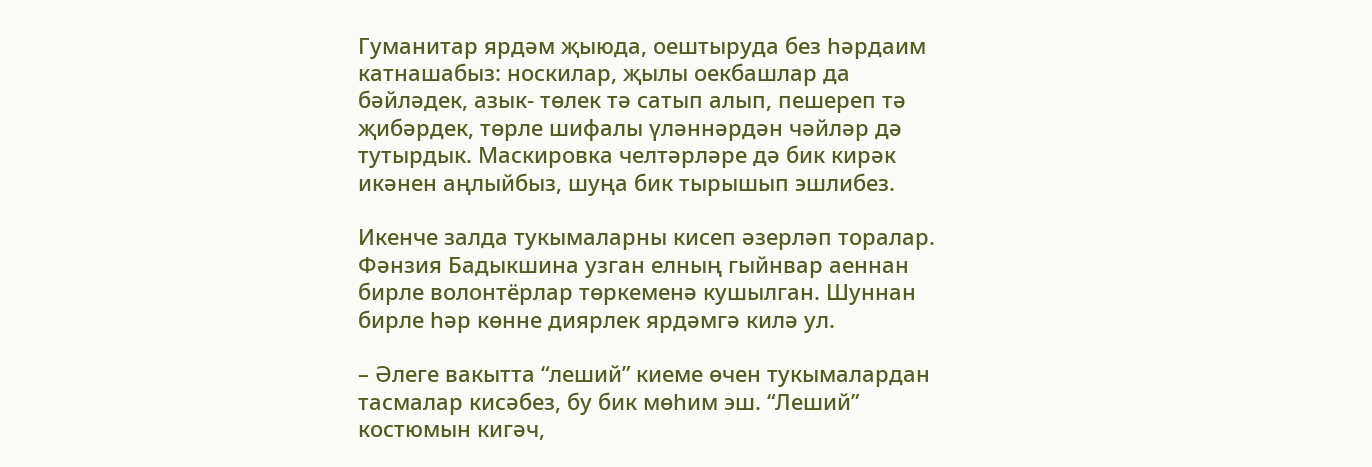Гуманитар ярдәм җыюда, оештыруда без һәрдаим катнашабыз: носкилар, җылы оекбашлар да бәйләдек, азык- төлек тә сатып алып, пешереп тә җибәрдек, төрле шифалы үләннәрдән чәйләр дә тутырдык. Маскировка челтәрләре дә бик кирәк икәнен аңлыйбыз, шуңа бик тырышып эшлибез.

Икенче залда тукымаларны кисеп әзерләп торалар. Фәнзия Бадыкшина узган елның гыйнвар аеннан бирле волонтёрлар төркеменә кушылган. Шуннан бирле һәр көнне диярлек ярдәмгә килә ул.

– Әлеге вакытта “леший” киеме өчен тукымалардан тасмалар кисәбез, бу бик мөһим эш. “Леший” костюмын кигәч,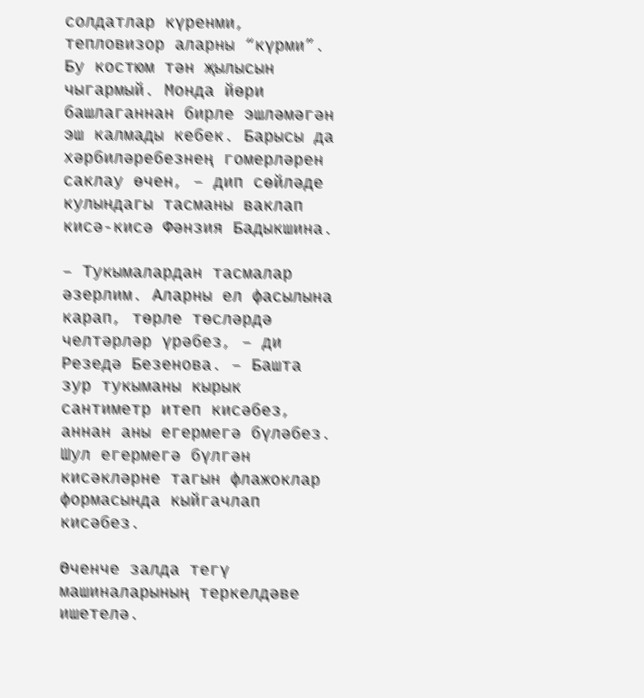солдатлар күренми, тепловизор аларны “күрми”. Бу костюм тән җылысын чыгармый. Монда йөри башлаганнан бирле эшләмәгән эш калмады кебек. Барысы да хәрбиләребезнең гомерләрен саклау өчен, – дип сөйләде кулындагы тасманы ваклап кисә-кисә Фәнзия Бадыкшина.

– Тукымалардан тасмалар әзерлим. Аларны ел фасылына карап, төрле төсләрдә челтәрләр үрәбез, – ди Резедә Безенова. – Башта зур тукыманы кырык сантиметр итеп кисәбез, аннан аны егермегә бүләбез. Шул егермегә бүлгән кисәкләрне тагын флажоклар формасында кыйгачлап кисәбез.

Өченче залда тегү машиналарының теркелдәве ишетелә.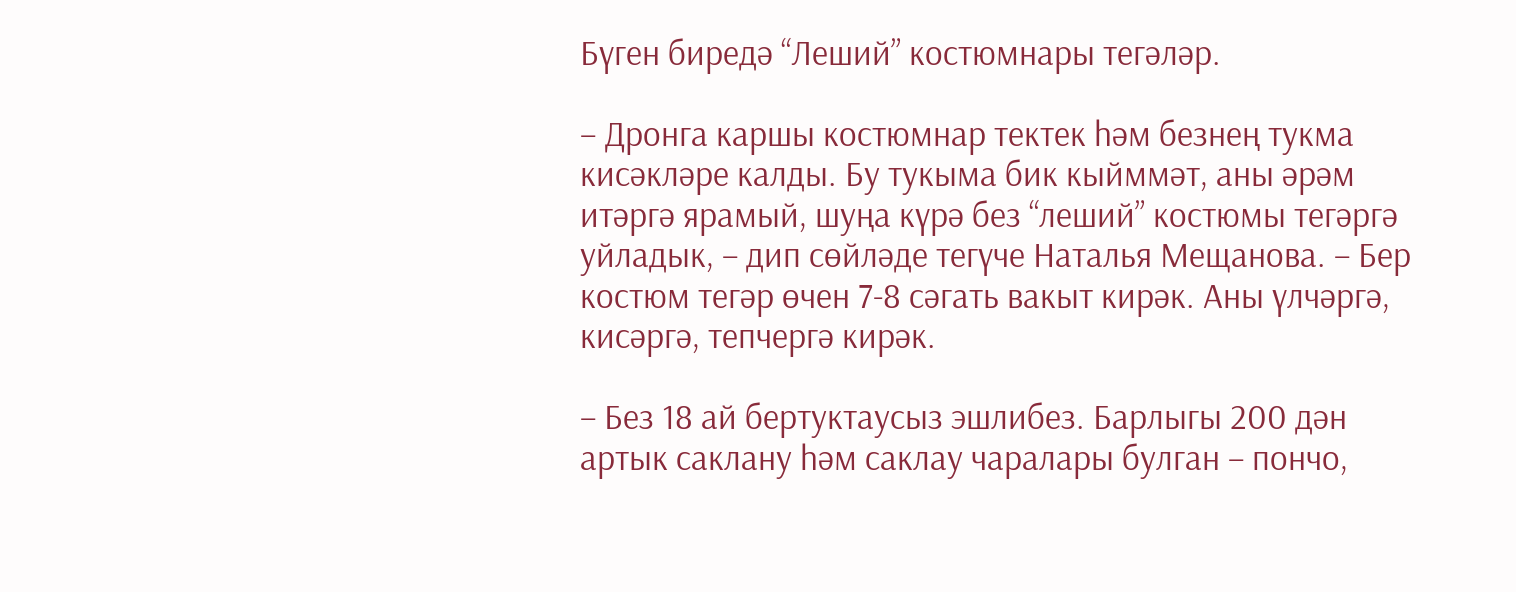Бүген биредә “Леший” костюмнары тегәләр.

– Дронга каршы костюмнар тектек һәм безнең тукма кисәкләре калды. Бу тукыма бик кыйммәт, аны әрәм итәргә ярамый, шуңа күрә без “леший” костюмы тегәргә уйладык, – дип сөйләде тегүче Наталья Мещанова. – Бер костюм тегәр өчен 7-8 сәгать вакыт кирәк. Аны үлчәргә, кисәргә, тепчергә кирәк.

– Без 18 ай бертуктаусыз эшлибез. Барлыгы 200 дән артык саклану һәм саклау чаралары булган – пончо,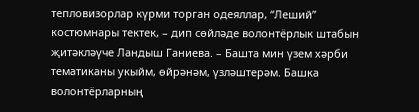тепловизорлар күрми торган одеяллар, “Леший” костюмнары тектек, – дип сөйләде волонтёрлык штабын җитәкләүче Ландыш Ганиева. – Башта мин үзем хәрби тематиканы укыйм, өйрәнәм, үзләштерәм. Башка волонтёрларның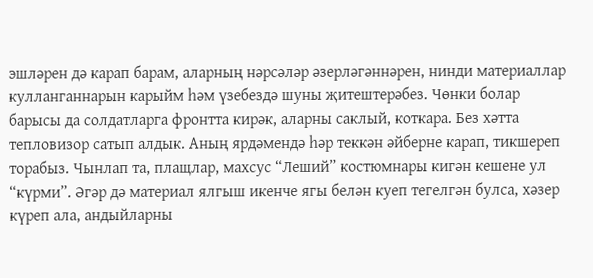эшләрен дә карап барам, аларның нәрсәләр әзерләгәннәрен, нинди материаллар кулланганнарын карыйм һәм үзебездә шуны җитештерәбез. Чөнки болар барысы да солдатларга фронтта кирәк, аларны саклый, коткара. Без хәтта тепловизор сатып алдык. Аның ярдәмендә һәр теккән әйберне карап, тикшереп торабыз. Чынлап та, плащлар, махсус “Леший” костюмнары кигән кешене ул “күрми”. Әгәр дә материал ялгыш икенче ягы белән куеп тегелгән булса, хәзер күреп ала, андыйларны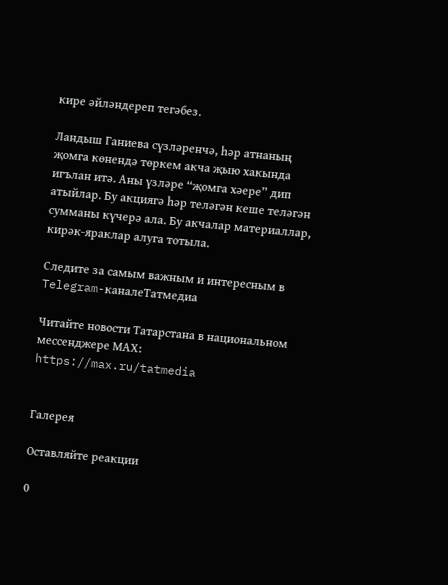кире әйләндереп тегәбез.

Ландыш Ганиева сүзләренчә, һәр атнаның җомга көнендә төркем акча җыю хакында игълан итә. Аны үзләре “җомга хәере” дип атыйлар. Бу акциягә һәр теләгән кеше теләгән сумманы күчерә ала. Бу акчалар материаллар, кирәк-яраклар алуга тотыла.

Следите за самым важным и интересным в Telegram-каналеТатмедиа

Читайте новости Татарстана в национальном мессенджере MАХ: https://max.ru/tatmedia


Галерея

Оставляйте реакции

0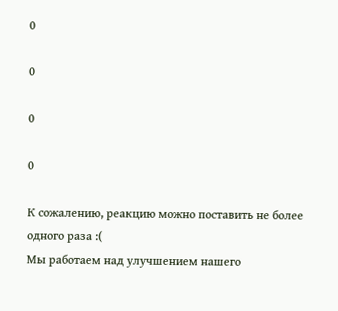0

0

0

0

К сожалению, реакцию можно поставить не более одного раза :(
Мы работаем над улучшением нашего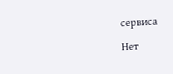сервиса

Нет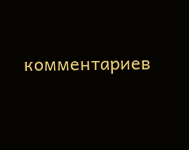комментариев